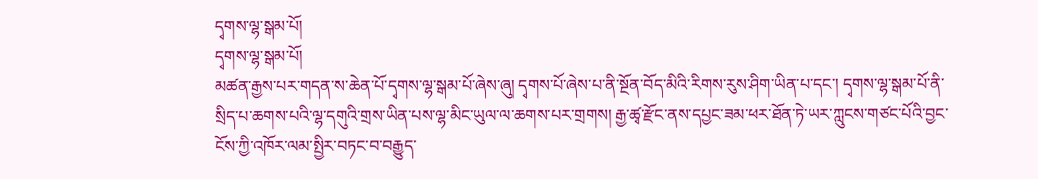དྭགས་ལྷ་སྒམ་པོ།
དྭགས་ལྷ་སྒམ་པོ།
མཚན་རྒྱས་པར་གདན་ས་ཆེན་པོ་དྭགས་ལྷ་སྒམ་པོ་ཞེས་ཞུ། དྭགས་པོ་ཞེས་པ་ནི་སྔོན་བོད་མིའི་རིགས་རུས་ཤིག་ཡིན་པ་དང་། དྭགས་ལྷ་སྒམ་པོ་ནི་སྲིད་པ་ཆགས་པའི་ལྷ་དགུའི་གྲས་ཡིན་པས་ལྷ་མིང་ཡུལ་ལ་ཆགས་པར་གྲགས། རྒྱ་ཚྭ་རྫོང་ནས་དཔྱང་ཟམ་ཕར་ཐོན་ཏེ་ཡར་ཀླུངས་གཙང་པོའི་བྱང་ངོས་ཀྱི་འཁོར་ལམ་སྤྱིར་བཏང་བ་བརྒྱུད་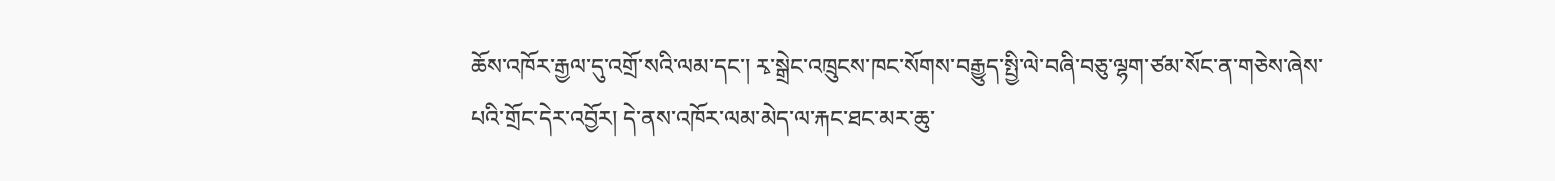ཆོས་འཁོར་རྒྱལ་དུ་འགྲོ་སའི་ལམ་དང་། རྭ་སྒྲེང་འཁྲུངས་ཁང་སོགས་བརྒྱུད་སྤྱི་ལེ་བཞི་བཅུ་ལྷག་ཙམ་སོང་ན་གཅེས་ཞེས་པའི་གྲོང་དེར་འབྱོར། དེ་ནས་འཁོར་ལམ་མེད་ལ་རྐང་ཐང་མར་ཆུ་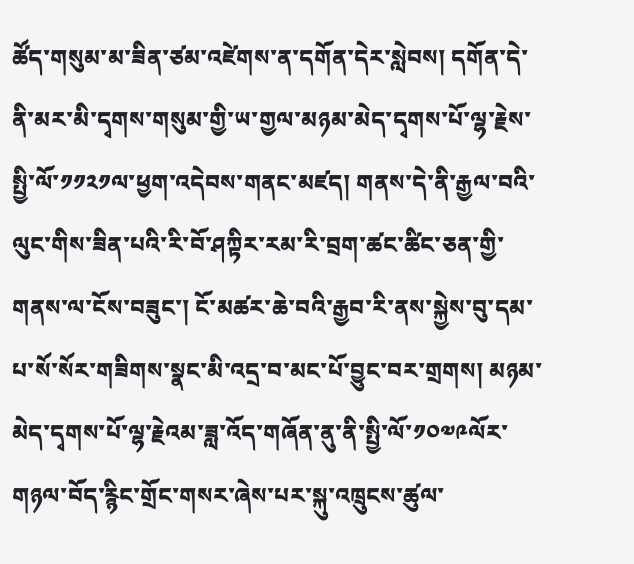ཚོད་གསུམ་མ་ཟིན་ཙམ་འཛེགས་ན་དགོན་དེར་སླེབས། དགོན་དེ་ནི་མར་མི་དྭགས་གསུམ་གྱི་ཡ་གྱལ་མཉམ་མེད་དྭགས་པོ་ལྷ་རྗེས་སྤྱི་ལོ་༡༡༢༡ལ་ཕྱག་འདེབས་གནང་མཛད། གནས་དེ་ནི་རྒྱལ་བའི་ལུང་གིས་ཟིན་པའི་རི་བོ་ཤཀྟིར་རམ་རི་བྲག་ཚང་ཚིང་ཅན་གྱི་གནས་ལ་ངོས་བཟུང་། ངོ་མཚར་ཆེ་བའི་རྒྱབ་རི་ནས་སྐྱེས་བུ་དམ་པ་སོ་སོར་གཟིགས་སྣང་མི་འདྲ་བ་མང་པོ་བྱུང་བར་གྲགས། མཉམ་མེད་དྭགས་པོ་ལྷ་རྗེའམ་ཟླ་འོད་གཞོན་ནུ་ནི་སྤྱི་ལོ་༡༠༧༩ལོར་གཉལ་བོད་རྙིང་གྲོང་གསར་ཞེས་པར་སྐུ་འཁྲུངས་ཚུལ་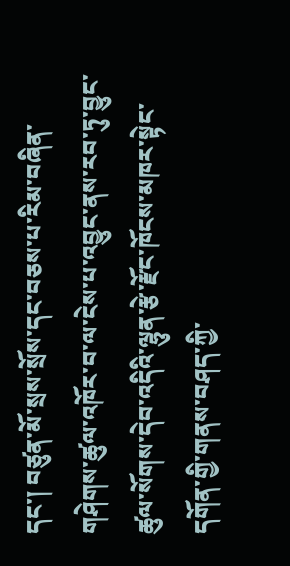དང་། བཙུན་མོ་སྲས་སྲོས་དང་བཅས་པ་རིམ་བཞིན་གཤེགས་ཚུལ་འཁོར་བ་ལ་ངེས་པ་འབྱུང་ནས་རབ་ཏུ་བྱུང་ཚུལ་སོགས་དེབ་འདིའི་ལྷུན་རྩེ་རྫོང་ཁོངས་མཁར་སྟེང་དགོན་གྱི་གནས་བཤད་ཀྱི་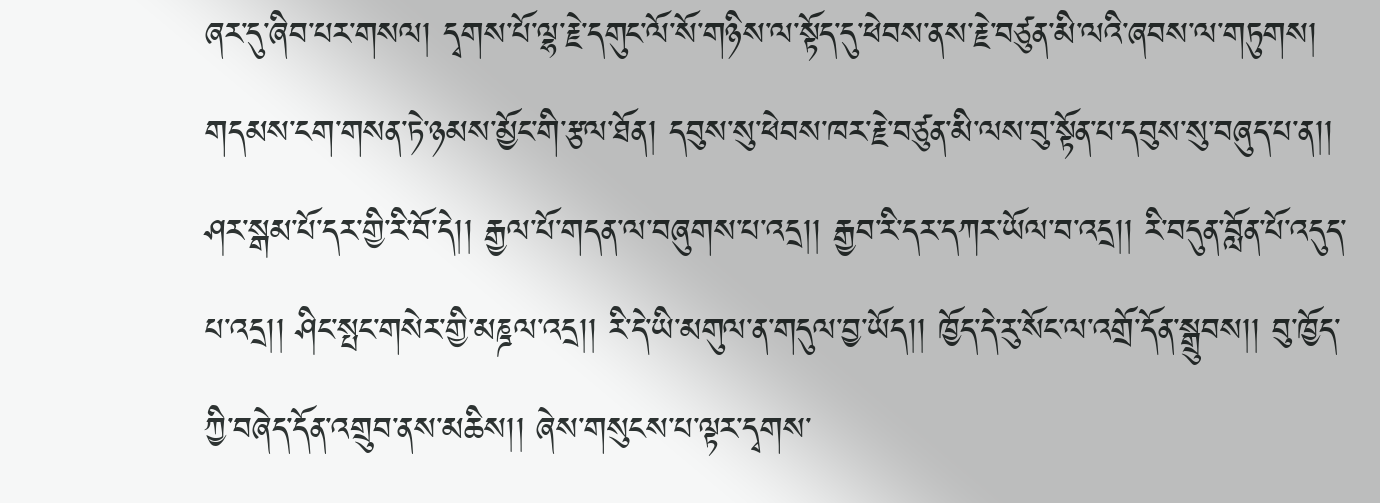ཞར་དུ་ཞིབ་པར་གསལ། དྭགས་པོ་ལྷ་རྗེ་དགུང་ལོ་སོ་གཉིས་ལ་སྟོད་དུ་ཕེབས་ནས་རྗེ་བཙུན་མི་ལའི་ཞབས་ལ་གཏུགས། གདམས་ངག་གསན་ཏེ་ཉམས་མྱོང་གི་རྩལ་ཐོན། དབུས་སུ་ཕེབས་ཁར་རྗེ་བཙུན་མི་ལས་བུ་སྟོན་པ་དབུས་སུ་བཞུད་པ་ན།། ཤར་སྒམ་པོ་དར་གྱི་རི་བོ་དེ།། རྒྱལ་པོ་གདན་ལ་བཞུགས་པ་འདྲ།། རྒྱབ་རི་དར་དཀར་ཡོལ་བ་འདྲ།། རི་བདུན་བློན་པོ་འདུད་པ་འདྲ།། ཤིང་སྤང་གསེར་གྱི་མཎྜལ་འདྲ།། རི་དེ་ཡི་མགུལ་ན་གདུལ་བྱ་ཡོད།། ཁྱོད་དེ་རུ་སོང་ལ་འགྲོ་དོན་སྒྲུབས།། བུ་ཁྱོད་ཀྱི་བཞེད་དོན་འགྲུབ་ནས་མཆིས།། ཞེས་གསུངས་པ་ལྟར་དྭགས་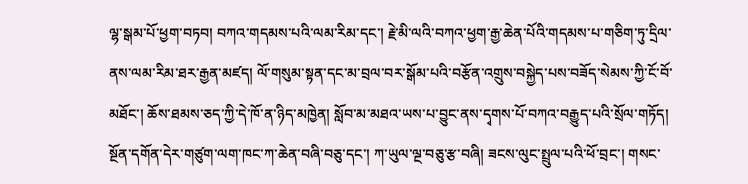ལྷ་སྒམ་པོ་ཕྱག་བཏབ། བཀའ་གདམས་པའི་ལམ་རིམ་དང་། རྗེ་མི་ལའི་བཀའ་ཕྱག་རྒྱ་ཆེན་པོའི་གདམས་པ་གཅིག་ཏུ་དྲིལ་ནས་ལམ་རིམ་ཐར་རྒྱན་མཛད། ལོ་གསུམ་སྟན་དང་མ་བྲལ་བར་སྒོམ་པའི་བརྩོན་འགྲུས་བསྐྱེད་པས་བཟོད་སེམས་ཀྱི་ངོ་བོ་མཐོང་། ཆོས་ཐམས་ཅད་ཀྱི་དེ་ཁོ་ན་ཉིད་མཁྱེན། སློབ་མ་མཐའ་ཡས་པ་བྱུང་ནས་དྭགས་པོ་བཀའ་བརྒྱུད་པའི་སྲོལ་གཏོད། སྔོན་དགོན་དེར་གཙུག་ལག་ཁང་ཀ་ཆེན་བཞི་བཅུ་དང་། ཀ་ཡུལ་ལྔ་བཅུ་རྩ་བཞི། ཟངས་ལུང་སྤྲུལ་པའི་ཕོ་བྲང་། གསང་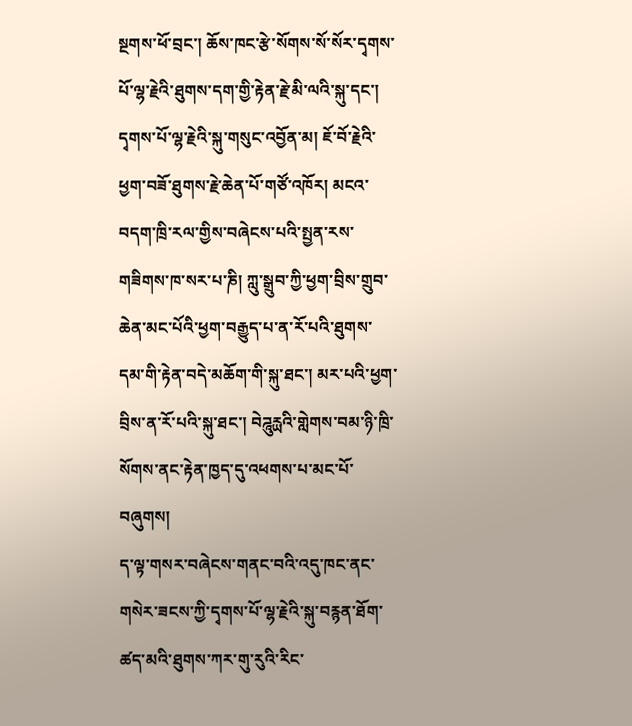སྔགས་ཕོ་བྲང་། ཆོས་ཁང་རྩེ་སོགས་སོ་སོར་དྭགས་པོ་ལྷ་རྗེའི་ཐུགས་དག་གྱི་རྟེན་རྗེ་མི་ལའི་སྐུ་དང་། དྭགས་པོ་ལྷ་རྗེའི་སྐུ་གསུང་འབྱོན་མ། ཇོ་བོ་རྗེའི་ཕྱག་བཟོ་ཐུགས་རྗེ་ཆེན་པོ་གཙོ་འཁོར། མངའ་བདག་ཁྲི་རལ་གྱིས་བཞེངས་པའི་སྤྱན་རས་གཟིགས་ཁ་སར་པ་ཎི། ཀླུ་སྒྲུབ་ཀྱི་ཕྱག་བྲིས་གྲུབ་ཆེན་མང་པོའི་ཕྱག་བརྒྱུད་པ་ན་རོ་པའི་ཐུགས་དམ་གི་རྟེན་བདེ་མཆོག་གི་སྐུ་ཐང་། མར་པའི་ཕྱག་བྲིས་ན་རོ་པའི་སྐུ་ཐང་། བེཌཱུརྻའི་གླེགས་བམ་ཉི་ཁྲི་སོགས་ནང་རྟེན་ཁྱད་དུ་འཕགས་པ་མང་པོ་བཞུགས།
ད་ལྟ་གསར་བཞེངས་གནང་བའི་འདུ་ཁང་ནང་གསེར་ཟངས་ཀྱི་དྭགས་པོ་ལྷ་རྗེའི་སྐུ་བརྙན་ཐོག་ཚད་མའི་ཐུགས་ཀར་གུ་རུའི་རིང་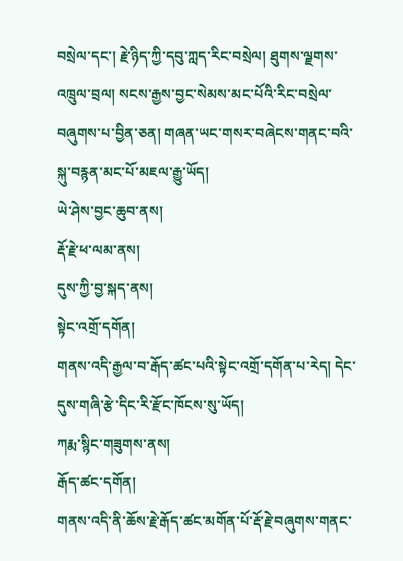བསྲེལ་དང་། རྗེ་ཉིད་ཀྱི་དབུ་ཀླད་རིང་བསྲེལ། ཐུགས་ལྗགས་འཁྲུལ་བྲལ། སངས་རྒྱས་བྱང་སེམས་མང་པོའི་རིང་བསྲེལ་བཞུགས་པ་བྱིན་ཅན། གཞན་ཡང་གསར་བཞེངས་གནང་བའི་སྐུ་བརྙན་མང་པོ་མཇལ་རྒྱུ་ཡོད།
ཡེ་ཤེས་བྱང་ཆུབ་ནས།
རྡོ་རྗེ་ཕ་ལམ་ནས།
དུས་ཀྱི་བྱ་སྐད་ནས།
སྟེང་འགྲོ་དགོན།
གནས་འདི་རྒྱལ་བ་རྒོད་ཚང་པའི་སྟེང་འགྲོ་དགོན་པ་རེད། དེང་དུས་གཞི་རྩེ་དིང་རི་རྫོང་ཁོངས་སུ་ཡོད།
ཀརྨ་སྙིང་གཟུགས་ནས།
རྒོད་ཚང་དགོན།
གནས་འདི་ནི་ཆོས་རྗེ་རྒོད་ཚང་མགོན་པོ་རྡོ་རྗེ་བཞུགས་གནང་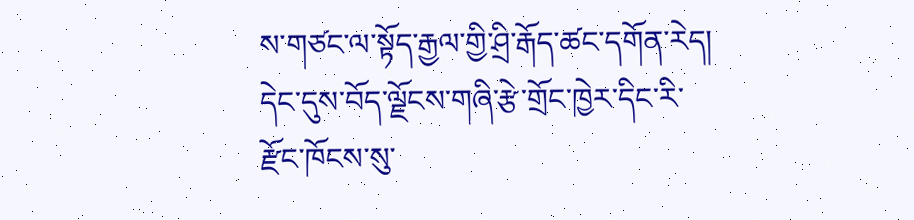ས་གཙང་ལ་སྟོད་རྒྱལ་གྱི་ཤྲི་རྒོད་ཚང་དགོན་རེད། དེང་དུས་བོད་ལྗོངས་གཞི་རྩེ་གྲོང་ཁྱེར་དིང་རི་རྫོང་ཁོངས་སུ་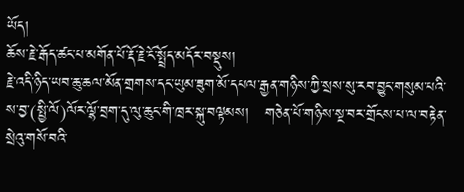ཡོད།
ཆོས་རྗེ་རྒོད་ཚང་པ་མགོན་པོ་རྡོ་རྗེ་ངོ་སྤྲོད་མདོར་བསྡུས།
རྗེ་འདི་ཉིད་ཡབ་ཆུ་ཆལ་མོན་གྲགས་དང་ཡུམ་ཟུག་མོ་དཔལ་རྒྱན་གཉིས་ཀྱི་སྲས་སུ་རབ་བྱུང་གསུམ་པའི་ས་བྱ་(སྤྱི་ལོ)ལོར་ལྷོ་བྲག་དུ་ལུ་ཆུང་གི་ཁྲར་སྐུ་བལྟམས།   གཅེན་པོ་གཉིས་སྔ་བར་གྲོངས་པ་ལ་བརྟེན་སྲེའུ་གསོ་བའི་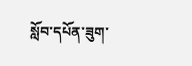སློབ་དཔོན་ཟུག་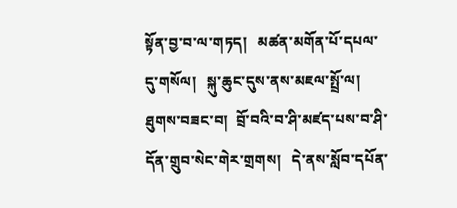སྟོན་བྱ་བ་ལ་གཏད།   མཚན་མགོན་པོ་དཔལ་དུ་གསོལ།   སྐུ་ཆུང་དུས་ནས་མཇལ་སྤྲོ་ལ།  ཐུགས་བཟང་བ།  བྲོ་བའི་བ་ཤི་མཛད་པས་བ་ཤི་དོན་གྲུབ་སེང་གེར་གྲགས།   དེ་ནས་སློབ་དཔོན་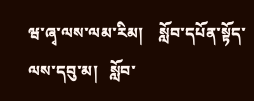ཝ་ཞྭ་ལས་ལམ་རིམ།    སློབ་དཔོན་སྟོད་ལས་དབུ་མ།   སློབ་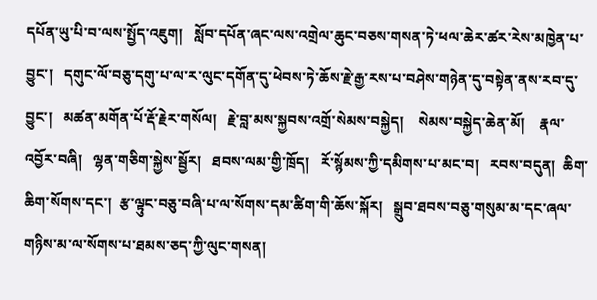དཔོན་ཡུ་པི་བ་ལས་སྤྱོད་འཇུག།   སློབ་དཔོན་ཞང་ལས་འགྲེལ་ཆུང་བཅས་གསན་ཏེ་ཕལ་ཆེར་ཚར་རེས་མཁྱེན་པ་བྱུང་།   དགུང་ལོ་བཅུ་དགུ་པ་ལ་ར་ལུང་དགོན་དུ་ཕེབས་ཏེ་ཆོས་རྗེ་རྒྱ་རས་པ་བཤེས་གཉེན་དུ་བསྟེན་ནས་རབ་དུ་བྱུང་།   མཚན་མགོན་པོ་རྡོ་རྗེར་གསོལ།   རྗེ་བླ་མས་སྐྱབས་འགྲོ་སེམས་བསྐྱེད།    སེམས་བསྐྱེད་ཆེན་མོ།    རྣལ་འབྱོར་བཞི།   ལྷན་གཅིག་སྐྱེས་སྦྱོར།   ཐབས་ལམ་གྱི་ཁྲོད།   རོ་སྙོམས་ཀྱི་དམིགས་པ་མང་བ།   རབས་བདུན།  ཆིག་ཆིག་སོགས་དང་།  རྩ་ལྟུང་བཅུ་བཞི་པ་ལ་སོགས་དམ་ཚིག་གི་ཆོས་སྐོར།   སྒྲུབ་ཐབས་བཅུ་གསུམ་མ་དང་ཞལ་གཉིས་མ་ལ་སོགས་པ་ཐམས་ཅད་ཀྱི་ལུང་གསན།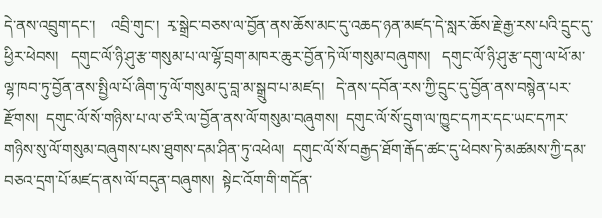དེ་ནས་འབྲུག་དང་།    འབྲི་གུང་།  རྭ་སྒྲེང་བཅས་ལ་བྱོན་ནས་ཆོས་མང་དུ་འཆད་ཉན་མཛད་དེ་སླར་ཆོས་རྗེ་རྒྱ་རས་པའི་དྲུང་དུ་ཕྱིར་ཕེབས།   དགུང་ལོ་ཉི་ཤུ་རྩ་གསུམ་པ་ལ་ལྷོ་བྲག་མཁར་ཆུར་བྱོན་ཏེ་ལོ་གསུམ་བཞུགས།   དགུང་ལོ་ཉི་ཤུ་རྩ་དགུ་ལ་ཕོ་མ་ལྷ་ཁབ་ཏུ་བྱོན་ནས་སྤྱིལ་པོ་ཞིག་ཏུ་ལོ་གསུམ་དུ་བླ་མ་སྒྲུབ་པ་མཛད།   དེ་ནས་དབོན་རས་ཀྱི་དྲུང་དུ་བྱོན་ནས་བསྙེན་པར་རྫོགས།  དགུང་ལོ་སོ་གཉིས་པ་ལ་ཙ་རི་ལ་བྱོན་ནས་ལོ་གསུམ་བཞུགས།  དགུང་ལོ་སོ་དྲུག་ལ་ཁྱུང་དཀར་དང་ཡང་དཀར་གཉིས་སུ་ལོ་གསུམ་བཞུགས་པས་ཐུགས་དམ་ཤིན་ཏུ་འཕེལ།  དགུང་ལོ་སོ་བརྒྱད་ཐོག་རྒོད་ཚང་དུ་ཕེབས་ཏེ་མཚམས་ཀྱི་དམ་བཅའ་དྲག་པོ་མཛད་ནས་ལོ་བདུན་བཞུགས།  སྟེང་འོག་གི་གདོན་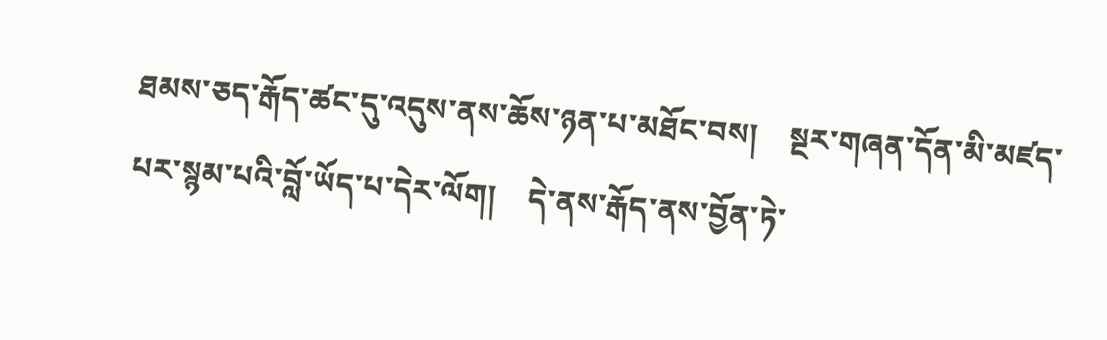ཐམས་ཅད་རྒོད་ཚང་དུ་འདུས་ནས་ཆོས་ཉན་པ་མཐོང་བས།    སྔར་གཞན་དོན་མི་མཛད་པར་སྙམ་པའི་བློ་ཡོད་པ་དེར་ལོག།    དེ་ནས་རྒོད་ནས་བྱོན་ཏེ་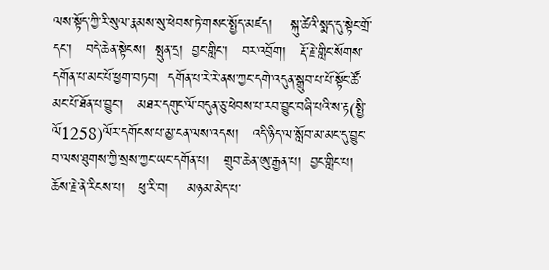ལས་སྟོད་ཀྱི་རི་སུལ་རྣམས་སུ་ཕེབས་ཏེ་གསང་སྤྱོད་མཛད།    སྐུ་ཚེའི་སྨད་དུ་སྟེང་གྲོ་དང་།   བདེ་ཆེན་སྟེངས།  སྤུན་དྲ།  བྱང་གླིང་།   བར་འབྲོག།   རྡོ་རྗེ་གླིང་སོགས་དགོན་པ་མང་པོ་ཕྱག་བཏབ།  དགོན་པ་རེ་རེ་ནས་ཀྱང་དགེ་འདུན་སྒྲུབ་པ་པོ་སྟོང་ཚོ་མང་པོ་ཐོན་པ་བྱུང་།   མཐར་དགུང་ལོ་བདུན་ཅུ་ཕེབས་པ་རབ་བྱུང་བཞི་པའི་ས་རྟ(སྤྱི་ལོ1258)ལོར་དགོངས་པ་མྱ་ངན་ལས་འདས།   འདི་ཉིད་ལ་སློབ་མ་མང་དུ་བྱུང་བ་ལས་ཐུགས་ཀྱི་སྲས་ཀྱང་ཡང་དགོན་པ།   གྲུབ་ཆེན་ཨུ་རྒྱན་པ།  བྱང་གླིང་པ།  ཆོས་རྗེ་ནེ་རིངས་པ།   ཕུ་རི་བ།    མཉམ་མེད་པ་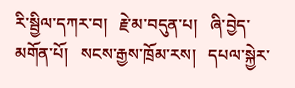རི་སྦྱིལ་དཀར་བ།   རྗེ་མ་བདུན་པ།   ཞི་བྱེད་མགོན་པོ།   སངས་རྒྱས་ཁྲོམ་རས།   དཔལ་སྐྱེར་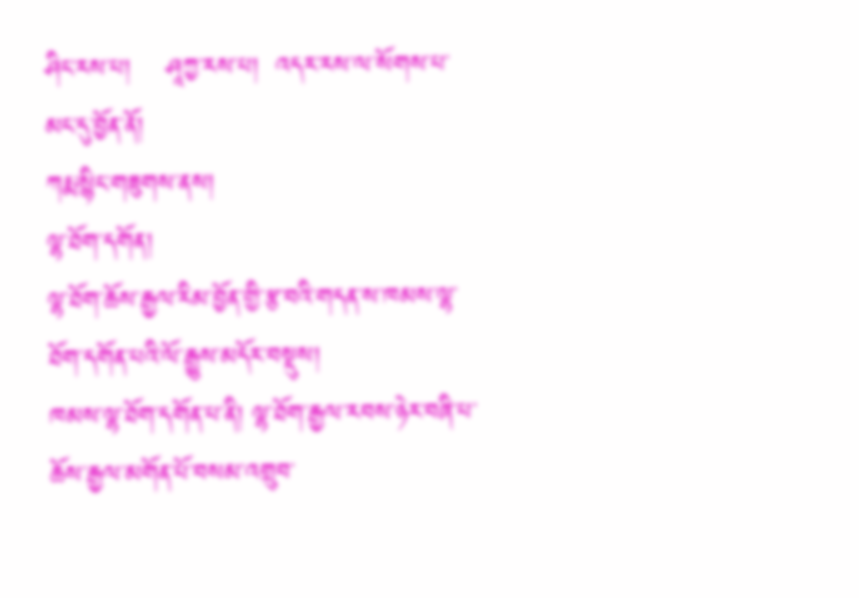ཤིང་རས་པ།    ཤཱཀྱ་རས་པ།  འདར་རས་ལ་སོགས་པ་མང་དུ་བྱོན་ནོ།
ཀརྨ་སྙིང་གཟུགས་ནས།
ལྷ་ཐོག་དགོན།
ལྷ་ཐོག་ཆོས་རྒྱལ་རིམ་བྱོན་གྱི་རྩ་བའི་གདན་ས་ཁམས་ལྷ་ཐོག་དགོན་པའི་ལོ་རྒྱུས་མདོར་བསྡུས།
ཁམས་ལྷ་ཐོག་དགོན་པ་ནི། ལྷ་ཐོག་རྒྱལ་རབས་ཉེར་བཞི་པ་ཆོས་རྒྱལ་མགོན་པོ་བསམ་འགྲུབ་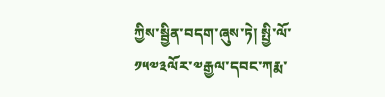ཀྱིས་སྦྱིན་བདག་ཞུས་ཏེ། སྤྱི་ལོ་༡༥༧༣ལོར་༧རྒྱལ་དབང་ཀརྨ་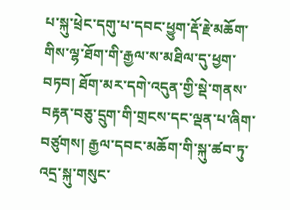པ་སྐུ་ཕྲེང་དགུ་པ་དབང་ཕྱུག་རྡོ་རྗེ་མཆོག་གིས་ལྷ་ཐོག་གི་རྒྱལ་ས་མཐིལ་དུ་ཕྱག་བཏབ། ཐོག་མར་དགེ་འདུན་གྱི་སྡེ་གནས་བརྟན་བཅུ་དྲུག་གི་གྲངས་དང་ལྡན་པ་ཞིག་བཙུགས། རྒྱལ་དབང་མཆོག་གི་སྐུ་ཚབ་ཏུ་འདྲ་སྐུ་གསུང་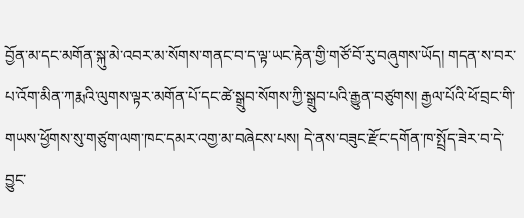བྱོན་མ་དང་མགོན་སྐུ་མེ་འབར་མ་སོགས་གནང་བ་ད་ལྟ་ཡང་རྟེན་གྱི་གཙོ་བོ་རུ་བཞུགས་ཡོད། གདན་ས་བར་པ་འོག་མིན་ཀརྨའི་ལུགས་ལྟར་མགོན་པོ་དང་ཚེ་སྒྲུབ་སོགས་ཀྱི་སྒྲུབ་པའི་རྒྱུན་བཙུགས། རྒྱལ་པོའི་ཕོ་བྲང་གི་གཡས་ཕྱོགས་སུ་གཙུག་ལག་ཁང་དམར་འགྱ་མ་བཞེངས་པས། དེ་ནས་བཟུང་རྫོང་དགོན་ཁ་སྤྲོད་ཟེར་བ་དེ་བྱུང་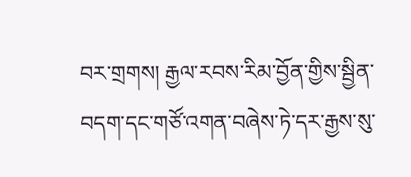བར་གྲགས། རྒྱལ་རབས་རིམ་བྱོན་གྱིས་སྦྱིན་བདག་དང་གཙོ་འགན་བཞེས་ཏེ་དར་རྒྱས་སུ་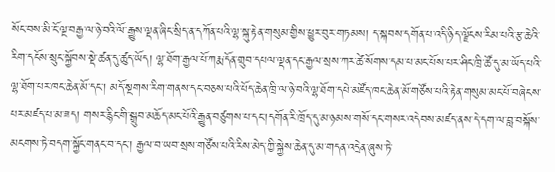སོང་བས་མི་ངོ་ལྔ་བརྒྱ་ལ་ཉེ་བའི་ལོ་རྒྱུས་ལྡན་ཞིང་སྲིད་ན་དཀོན་པའི་ལྷ་སྐུ་རྟེན་གསུམ་གྱིས་ཕྱུར་བུར་གཏམས། ད་སྐབས་དགོན་པ་འདི་ཉིད་ལྗོངས་རིམ་པའི་རྩ་ཆེའི་རིག་དངོས་སྲུང་སྐྱོབས་སྡེ་ཚན་དུ་ཚུད་ཡོད། ལྷ་ཐོག་རྒྱལ་པོ་ཀརྨ་དོན་གྲུབ་དཔལ་ལྡན་དང་རྒྱལ་སྲས་ཀར་ཚེ་སོགས་དམ་པ་མང་པོས་པར་ཤིང་ཁྲི་ཚོ་དུ་མ་ཡོད་པའི་ལྷ་ཐོག་པར་ཁང་ཆེན་མོ་དང་། མདོ་སྔགས་རིག་གནས་དང་བཅས་པའི་པོད་ཆེན་ཁྲི་ལ་ཉེ་བའི་ལྷ་ཐོག་དཔེ་མཛོད་ཁང་ཆེན་མོ་གཙོས་པའི་རྟེན་གསུམ་མང་པོ་བཞེངས་པར་མཛད་པ་མ་ཟད། གསར་རྙིང་གི་སྒྲུབ་མཆོད་མང་པོའི་རྒྱུན་བཙུགས་པ་དང་།དགོན་རི་ཁྲོད་དུ་མ་ཉམས་གསོ་དང་གསར་འདེབས་མཛད་ནས་དེ་དག་ལ་བླ་བསྐོས་མངགས་ཏེ་བདག་སྐྱོང་གནང་བ་དང་། རྒྱལ་བ་ཡབ་སྲས་གཙོས་པའི་རིས་མེད་ཀྱི་སྐྱེས་ཆེན་དུ་མ་གདན་འདྲེན་ཞུས་ཏེ་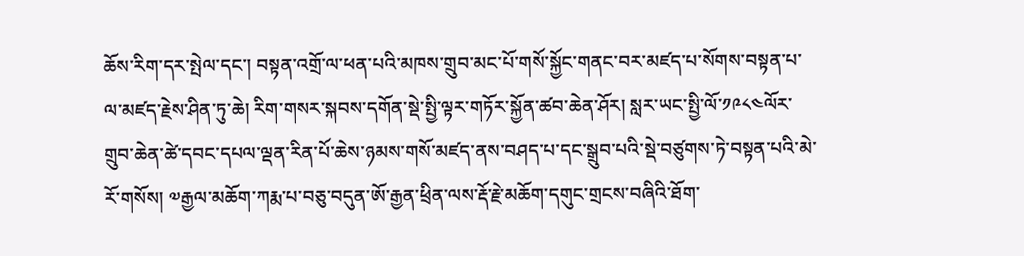ཆོས་རིག་དར་སྤེལ་དང་། བསྟན་འགྲོ་ལ་ཕན་པའི་མཁས་གྲུབ་མང་པོ་གསོ་སྐྱོང་གནང་བར་མཛད་པ་སོགས་བསྟན་པ་ལ་མཛད་རྗེས་ཤིན་ཏུ་ཆེ། རིག་གསར་སྐབས་དགོན་སྡེ་སྤྱི་ལྟར་གཏོར་སྐྱོན་ཚབ་ཆེན་ཤོར། སླར་ཡང་སྤྱི་ལོ་༡༩༨༤ལོར་གྲུབ་ཆེན་ཚེ་དབང་དཔལ་ལྡན་རིན་པོ་ཆེས་ཉམས་གསོ་མཛད་ནས་བཤད་པ་དང་སྒྲུབ་པའི་སྡེ་བཙུགས་ཏེ་བསྟན་པའི་མེ་རོ་གསོས། ༧རྒྱལ་མཆོག་ཀརྨ་པ་བཅུ་བདུན་ཨོ་རྒྱན་ཕྲིན་ལས་རྡོ་རྗེ་མཆོག་དགུང་གྲངས་བཞིའི་ཐོག་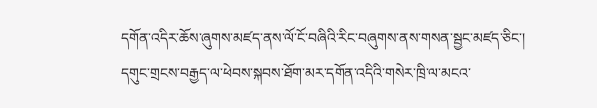དགོན་འདིར་ཆོས་ཞུགས་མཛད་ནས་ལོ་ངོ་བཞིའི་རིང་བཞུགས་ནས་གསན་སྦྱང་མཛད་ཅིང་། དགུང་གྲངས་བརྒྱད་ལ་ཕེབས་སྐབས་ཐོག་མར་དགོན་འདིའི་གསེར་ཁྲི་ལ་མངའ་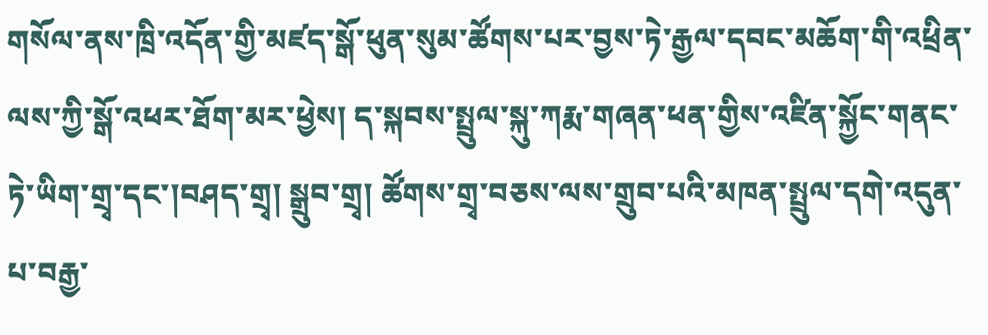གསོལ་ནས་ཁྲི་འདོན་གྱི་མཛད་སྒོ་ཕུན་སུམ་ཚོགས་པར་བྱས་ཏེ་རྒྱལ་དབང་མཆོག་གི་འཕྲིན་ལས་ཀྱི་སྒོ་འཕར་ཐོག་མར་ཕྱེས། ད་སྐབས་སྤྲུལ་སྐུ་ཀརྨ་གཞན་ཕན་གྱིས་འཛིན་སྐྱོང་གནང་ཏེ་ཡིག་གྲྭ་དང་།བཤད་གྲྭ། སྒྲུབ་གྲྭ། ཚོགས་གྲྭ་བཅས་ལས་གྲུབ་པའི་མཁན་སྤྲུལ་དགེ་འདུན་པ་བརྒྱ་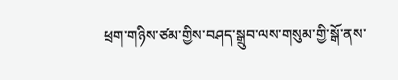ཕྲག་གཉིས་ཙམ་གྱིས་བཤད་སྒྲུབ་ལས་གསུམ་གྱི་སྒོ་ནས་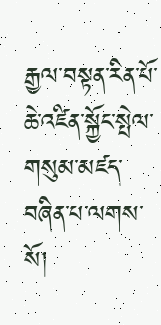རྒྱལ་བསྟན་རིན་པོ་ཆེ་འཛིན་སྐྱོང་སྤེལ་གསུམ་མཛད་བཞིན་པ་ལགས་སོ།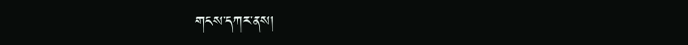གངས་དཀར་ནས།